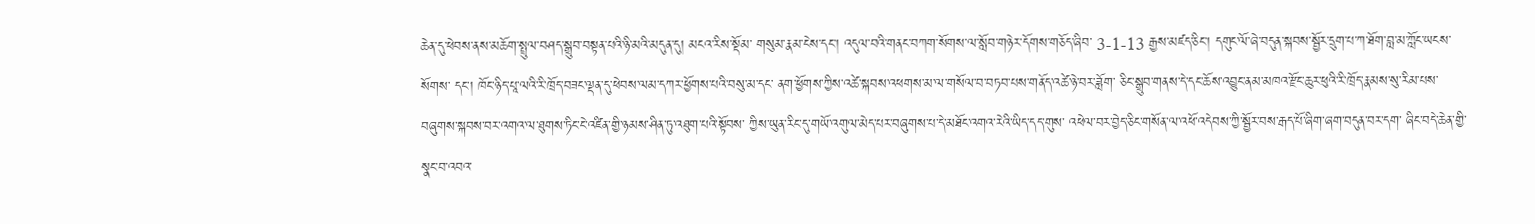ཆེན་དུ་ཕེབས་ནས་མཆོག་སྤྲུལ་བཤད་སྒྲུབ་བསྟན་པའི་ཉི་མའི་མདུན་དུ། མངའ་རིས་སྡོམ་ གསུམ་རྣམ་ངེས་དང་། འདུལ་བའི་གནང་བཀག་སོགས་ལ་སློབ་གཉེར་དོགས་གཅོད་ཞིབ་ 3-1-13 རྒྱས་མཛད་ཅིང་། དགུང་ལོ་ཞེ་བདུན་སྐབས་སྦྱོར་དྲུག་པ་ཀ་ཐོག་བླ་མ་ཀློང་ཡངས་སོགས་ དང་། ཁོང་ཉིད་པཱ་ལའི་རི་ཁྲོད་བཟང་ལྡན་དུ་ཕེབས་ལམ་དཀར་ཕྱོགས་པའི་བསུ་མ་དང་ ནག་ཕྱོགས་ཀྱིས་འཚེ་སྐབས་འཕགས་མ་ལ་གསོལ་བ་བཏབ་པས་གནོད་འཚེ་ཉེ་བར་ཟློག་ ཅིང་སྒྲུབ་གནས་དེ་དང་ཆོས་འབྱུང་ནམ་མཁའ་རྫོང་ཆུར་ཕུའི་རི་ཁྲོད་རྣམས་སུ་རིམ་པས་ བཞུགས་སྐབས་བར་འགའ་ལ་ཐུགས་ཏིང་ངེ་འཛིན་གྱི་ཉམས་ཤིན་ཏུ་འཐུག་པའི་སྟོབས་ ཀྱིས་ཡུན་རིང་དུ་གཡོ་འགུལ་མེད་པར་བཞུགས་པ་དེ་མཐོང་འགའ་རེའི་ཡིད་དད་གུས་ འཕེལ་བར་བྱེད་ཅིང་གསོན་ལ་འཕོ་འདེབས་ཀྱི་སྦྱོར་བས་རྒད་པོ་ཞིག་ཞག་བདུན་བར་དག་ ཞིང་བདེ་ཆེན་གྱི་སྣང་བ་འབའ་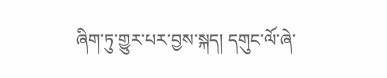ཞིག་ཏུ་གྱུར་པར་བྱས་སྐད། དགུང་ལོ་ཞེ་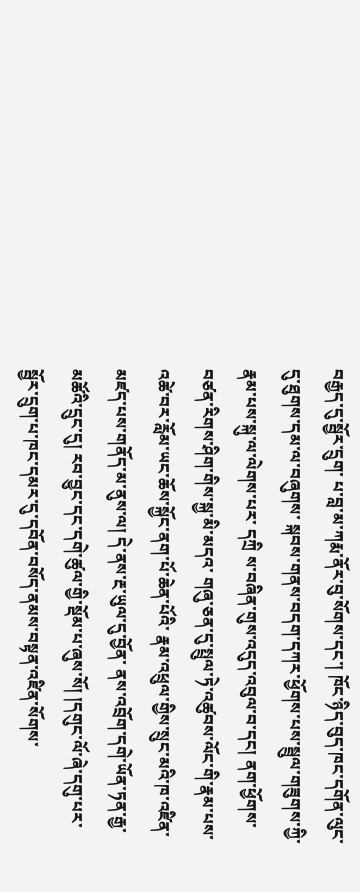བརྒྱད་དུ་སྦྱོར་དྲུག་ པ་བླ་མ་ཀརྨ་ནོར་བུ་སོགས་དང་། ཁོང་ཉིད་བུད་ཁང་དགོན་ལུང་དུ་ཐུགས་དམ་ལ་བཞུགས་ སྐབས་གནས་བདག་དཀར་ཕྱོགས་པས་སྦྲུལ་གཟུགས་ཀྱི་རྣམ་པས་སྐུ་ལ་ལེགས་པར་ དཀྲི ས་བཞིན་གུས་འདུད་འབུལ་བ་དང། ནག་ཕྱོགས་བཙན་རིགས་ཤིག་གིས་སྐྱ་མི་མདའ་ གཞུ་ཅན་དུ་སྤྲུལ་ཏེ་འཚུབས་ལོང་གི་རྣམ་པས་འཚེ་བར་རློམ་ཡང་ཆོས་སྐྱོང་ནག་པོ་ཆེན་པོའི་ རྣམ་འཕྲུལ་གྱིས་སྲུང་མའི་ཁ་འཛིན་མཛད་པས་གནོད་མ་ནུས་ལ། དེ་ནས་རྔ་ཡུལ་དུ་བྱོན་ ནས་འབྲོག་དགེ་ཡོན་ཏན་རྒྱ་མཚོའི་དྲུང་དུ། རབ་བྱུང་དང་དགེ་ཚུལ་གྱི་སྡོམ་པ་ཞུས་སོ། །དགུང་ལོ་ཞེ་དགུ་པར་སྦྱོར་དྲུག་པ་ཁང་དམར་དུ་དབོན་བསོད་ནམས་བསྟན་འཛིན་སོགས་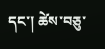དང་། ཚེས་བཅུ་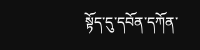སྟོད་དུ་དབོན་དཀོན་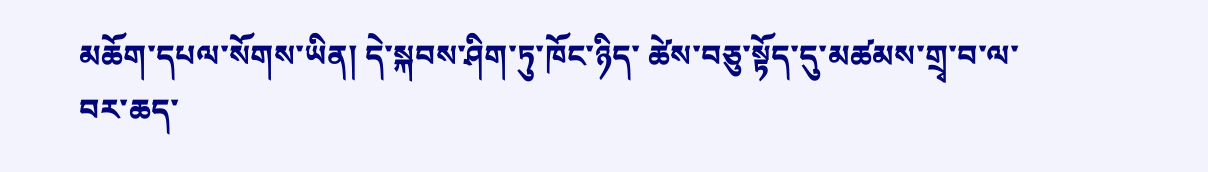མཆོག་དཔལ་སོགས་ཡིན། དེ་སྐབས་ཤིག་ཏུ་ཁོང་ཉིད་ ཚེས་བཅུ་སྟོད་དུ་མཚམས་གྲྭ་བ་ལ་བར་ཆད་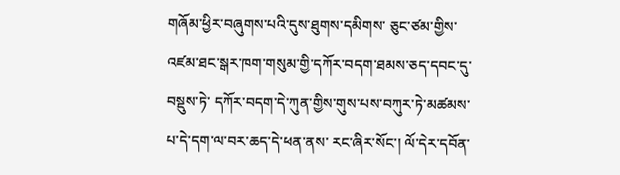གཞོམ་ཕྱིར་བཞུགས་པའི་དུས་ཐུགས་དམིགས་ ཅུང་ཙམ་གྱིས་འཛམ་ཐང་སྒར་ཁག་གསུམ་གྱི་དཀོར་བདག་ཐམས་ཅད་དབང་དུ་བསྡུས་ཏེ་ དཀོར་བདག་དེ་ཀུན་གྱིས་གུས་པས་བཀུར་ཏེ་མཚམས་པ་དེ་དག་ལ་བར་ཆད་དེ་ཕན་ནས་ རང་ཞིར་སོང་། ལོ་དེར་དབོན་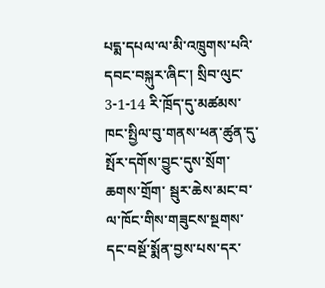པདྨ་དཔལ་ལ་མི་འཁྲུགས་པའི་དབང་བསྐུར་ཞིང་། སྲིབ་ལུང་ 3-1-14 རི་ཁྲོད་དུ་མཚམས་ཁང་སྤྱིལ་བུ་གནས་ཕན་ཚུན་དུ་སྤོར་དགོས་བྱུང་དུས་སྲོག་ཆགས་གྲོག་ སྦུར་ཆེས་མང་བ་ལ་ཁོང་གིས་གཟུངས་སྔགས་དང་བསྔོ་སྨོན་བྱས་པས་དར་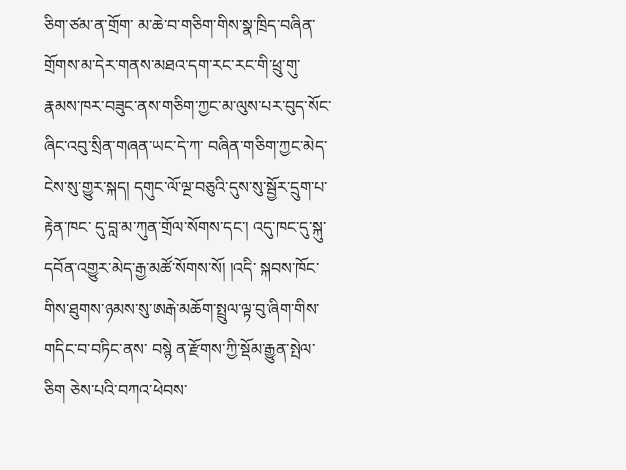ཅིག་ཙམ་ན་གྲོག་ མ་ཆེ་བ་གཅིག་གིས་སྣ་ཁྲིད་བཞིན་གྲོགས་མ་དེར་གནས་མཐའ་དག་རང་རང་གི་ཕྲུ་གུ་ རྣམས་ཁར་བཟུང་ནས་གཅིག་ཀྱང་མ་ལུས་པར་བུད་སོང་ཞིང་འབུ་སྲིན་གཞན་ཡང་དེ་ཀ་ བཞིན་གཅིག་ཀྱང་མེད་ངེས་སུ་གྱུར་སྐད། དགུང་ལོ་ལྔ་བཅུའི་དུས་སུ་སྦྱོར་དྲུག་པ་རྟེན་ཁང་ དུ་བླ་མ་ཀུན་གྲོལ་སོགས་དང་། འདུ་ཁང་དུ་སྐུ་དབོན་འགྱུར་མེད་རྒྱ་མཚོ་སོགས་སོ། །འདི་ སྐབས་ཁོང་གིས་ཐུགས་ཉམས་སུ་ཨརྒེ་མཆོག་སྤྲུལ་ལྟ་བུ་ཞིག་གིས་གདིང་བ་བཏིང་ནས་ བསྙེ ན་རྫོགས་ཀྱི་སྡོམ་རྒྱུན་སྤེལ་ཅིག ཅེས་པའི་བཀའ་ཕེབས་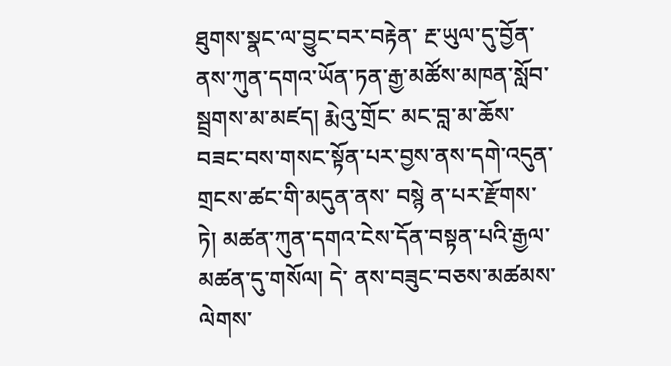ཐུགས་སྣང་ལ་བྱུང་བར་བརྟེན་ རྔ་ཡུལ་དུ་བྱོན་ནས་ཀུན་དགའ་ཡོན་ཏན་རྒྱ་མཚོས་མཁན་སློབ་སྦྲགས་མ་མཛད། རྨེའུ་གྲོང་ མང་བླ་མ་ཆོས་བཟང་བས་གསང་སྟོན་པར་བྱས་ནས་དགེ་འདུན་གྲངས་ཚང་གི་མདུན་ནས་ བསྙེ ན་པར་རྫོགས་ཏེ། མཚན་ཀུན་དགའ་ངེས་དོན་བསྟན་པའི་རྒྱལ་མཚན་དུ་གསོལ། དེ་ ནས་བཟུང་བཅས་མཚམས་ལེགས་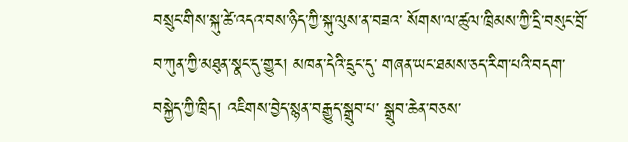བསྲུང་གིས་སྐུ་ཚེ་འདའ་བས་ཉིད་ཀྱི་སྐུ་ལུས་ན་བཟའ་ སོགས་ལ་ཚུལ་ཁྲིམས་ཀྱི་དྲི་བསུང་བྲོ་བ་ཀུན་ཀྱི་མཐུན་སྣང་དུ་གྱུར། མཁན་དེའི་དྲུང་དུ་ གཞན་ཡང་ཐམས་ཅད་རིག་པའི་བདག་བསྐྱེད་ཀྱི་ཁྲིད། འཇིགས་བྱེད་སྙན་བརྒྱུད་སྒྲུབ་པ་ སྒྲུབ་ཆེན་བཅས་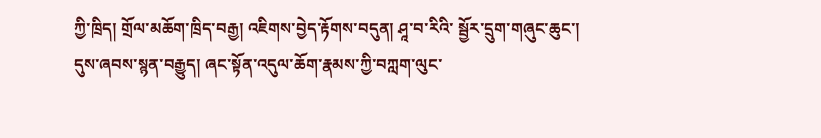ཀྱི་ཁྲིད། གྲོལ་མཆོག་ཁྲིད་བརྒྱ། འཇིགས་བྱེད་རྟོགས་བདུན། ཤཱ་བ་རིའི་ སྦྱོར་དྲུག་གཞུང་ཆུང་། དུས་ཞབས་སྙན་བརྒྱུད། ཞང་སྟོན་འདུལ་ཆོག་རྣམས་ཀྱི་བཀླག་ལུང་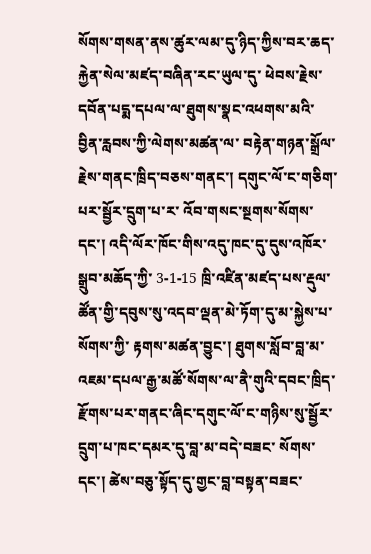སོགས་གསན་ནས་ཚུར་ལམ་དུ་ཉིད་ཀྱིས་བར་ཆད་རྐྱེན་སེལ་མཛད་བཞིན་རང་ཡུལ་དུ་ ཕེབས་རྗེས་དབོན་པདྨ་དཔལ་ལ་ཐུགས་སྣང་འཕགས་མའི་བྱིན་རླབས་ཀྱི་ལེགས་མཚན་ལ་ བརྟེན་གཉན་སྒྲོལ་རྗེས་གནང་ཁྲིད་བཅས་གནང་། དགུང་ལོ་ང་གཅིག་པར་སྦྱོར་དྲུག་པ་ར་ འོབ་གསང་སྔགས་སོགས་དང་། འདི་ལོར་ཁོང་གིས་འདུ་ཁང་དུ་དུས་འཁོར་སྒྲུབ་མཆོད་ཀྱི་ 3-1-15 ཁྲི་འཛིན་མཛད་པས་རྡུལ་ཚོན་གྱི་དབུས་སུ་འདབ་ལྡན་མེ་ཏོག་དུ་མ་སྐྱེས་པ་སོགས་ཀྱི་ རྟགས་མཚན་བྱུང་། ཐུགས་སློབ་བླ་མ་འཇམ་དཔལ་རྒྱ་མཚོ་སོགས་ལ་ནཻ་གུའི་དབང་ཁྲིད་ རྫོགས་པར་གནང་ཞིང་དགུང་ལོ་ང་གཉིས་སུ་སྦྱོར་དྲུག་པ་ཁང་དམར་དུ་བླ་མ་བདེ་བཟང་ སོགས་དང་། ཚེས་བཅུ་སྟོད་དུ་གྱང་བླ་བསྟན་བཟང་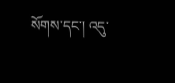སོགས་དང་། འདུ་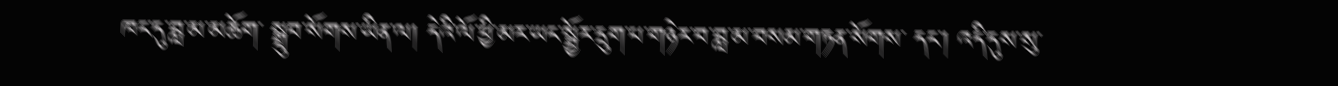ཁང་དུ་བླ་མ་མཆོག་ སྒྲུབ་སོགས་ཡིན་ལ། དེའི་ལོ་ཕྱི་མར་ཡང་སྦྱོར་དྲུག་པ་གཉེར་བ་བླ་མ་བསམ་གཏན་སོགས་ དང་། འདི་དུས་སུ་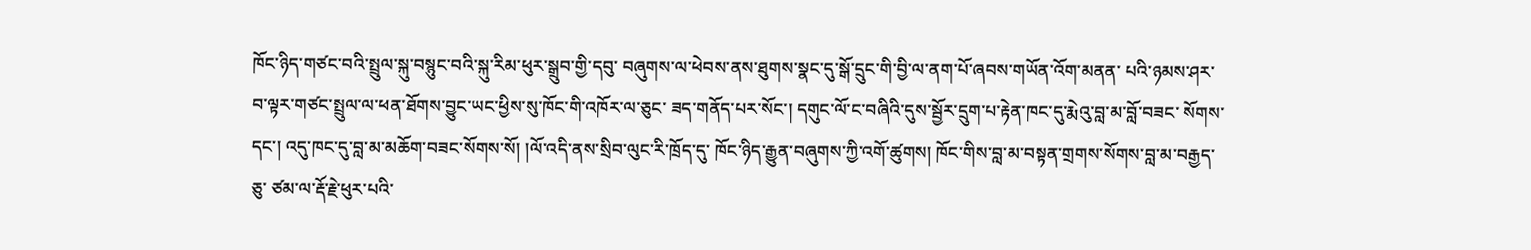ཁོང་ཉིད་གཙང་བའི་སྤྲུལ་སྐུ་བསྙུང་བའི་སྐུ་རིམ་ཕུར་སྒྲུབ་གྱི་དབུ་ བཞུགས་ལ་ཕེབས་ནས་ཐུགས་སྣང་དུ་སྒོ་དྲུང་གི་བྱི་ལ་ནག་པོ་ཞབས་གཡོན་འོག་མནན་ པའི་ཉམས་ཤར་བ་ལྟར་གཙང་སྤྲུལ་ལ་ཕན་ཐོགས་བྱུང་ཡང་ཕྱིས་སུ་ཁོང་གི་འཁོར་ལ་ཅུང་ ཟད་གནོད་པར་སོང་། དགུང་ལོ་ང་བཞིའི་དུས་སྦྱོར་དྲུག་པ་རྟེན་ཁང་དུ་རྨེའུ་བླ་མ་བློ་བཟང་ སོགས་དང་། འདུ་ཁང་དུ་བླ་མ་མཆོག་བཟང་སོགས་སོ། །ལོ་འདི་ནས་སྲིབ་ལུང་རི་ཁྲོད་དུ་ ཁོང་ཉིད་རྒྱུན་བཞུགས་ཀྱི་འགོ་ཚུགས། ཁོང་གིས་བླ་མ་བསྟན་གྲགས་སོགས་བླ་མ་བརྒྱད་ཅུ་ ཙམ་ལ་རྡོ་རྗེ་ཕུར་པའི་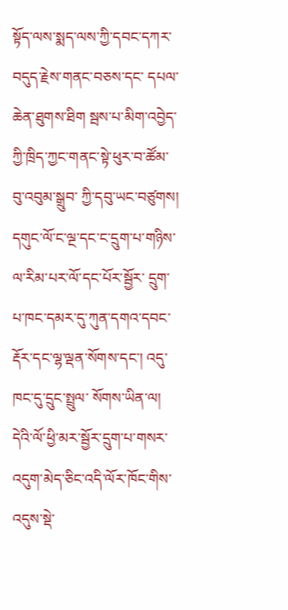སྟོད་ལས་སྨད་ལས་ཀྱི་དབང་དཀར་བདུད་རྗེས་གནང་བཅས་དང་ དཔལ་ཆེན་ཐུགས་ཐིག སྦས་པ་མིག་འབྱེད་ཀྱི་ཁྲིད་ཀྱང་གནང་སྟེ་ཕུར་བ་ཚོམ་བུ་འབུམ་སྒྲུབ་ ཀྱི་དབུ་ཡང་བཙུགས། དགུང་ལོ་ང་ལྔ་དང་ང་དྲུག་པ་གཉིས་ལ་རིམ་པར་ལོ་དང་པོར་སྦྱོར་ དྲུག་པ་ཁང་དམར་དུ་ཀུན་དགའ་དབང་རྡོར་དང་ལྷ་ལྡན་སོགས་དང་། འདུ་ཁང་དུ་དྲུང་སྤྲུལ་ སོགས་ཡིན་ལ། དེའི་ལོ་ཕྱི་མར་སྦྱོར་དྲུག་པ་གསར་འདུག་མེད་ཅིང་འདི་ལོར་ཁོང་གིས་ འདུས་སྡེ་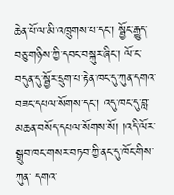ཆེན་པོ་ལ་མི་འཁྲུགས་པ་དང་། སྦྱོང་རྒྱུད་བཅུ་གཉིས་ཀྱི་དབང་བསྐུར་ཞིང་། ལོ་ང་ བདུན་དུ་སྦྱོར་དྲུག་པ་རྟེན་ཁང་དུ་ཀུན་དགའ་བཟང་དཔལ་སོགས་དང་། འདུ་ཁང་དུ་བླ་ མཆན་བསོད་དཔལ་སོགས་སོ། །འདི་ལོར་སྒྲུབ་ཁང་གསར་བཏབ་ཀྱི་ནང་དུ་ཁོང་གིས་ཀུན་ དགའ་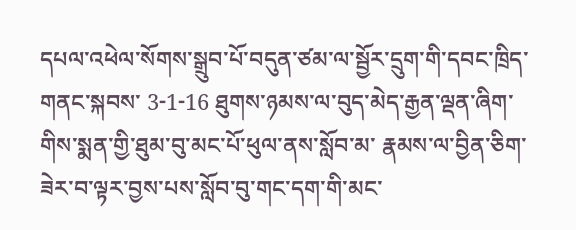དཔལ་འཕེལ་སོགས་སྒྲུབ་པོ་བདུན་ཙམ་ལ་སྦྱོར་དྲུག་གི་དབང་ཁྲིད་གནང་སྐབས་ 3-1-16 ཐུགས་ཉམས་ལ་བུད་མེད་རྒྱན་ལྡན་ཞིག་གིས་སྨན་གྱི་ཐུམ་བུ་མང་པོ་ཕུལ་ནས་སློབ་མ་ རྣམས་ལ་བྱིན་ཅིག་ཟེར་བ་ལྟར་བྱས་པས་སློབ་བུ་གང་དག་གི་མང་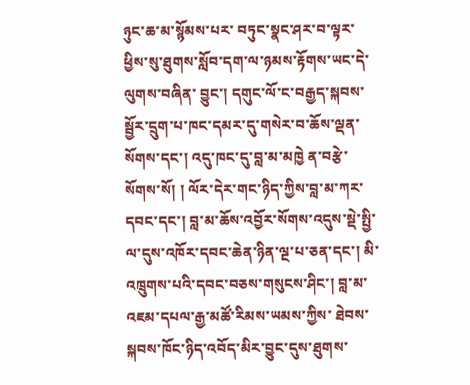ཉུང་ཆ་མ་སྙོམས་པར་ བཏུང་སྣང་ཤར་བ་ལྟར་ཕྱིས་སུ་ཐུགས་སློབ་དག་ལ་ཉམས་རྟོགས་ཡང་དེ་ལུགས་བཞིན་ བྱུང་། དགུང་ལོ་ང་བརྒྱད་སྐབས་སྦྱོར་དྲུག་པ་ཁང་དམར་དུ་གསེར་བ་ཆོས་ལྡན་སོགས་དང་། འདུ་ཁང་དུ་བླ་མ་མཁྱེ ན་བརྩེ་སོགས་སོ། ། ལོར་དེར་གང་ཉིད་ཀྱིས་བླ་མ་ཀར་དབང་དང་། བླ་མ་ཆོས་འབྱོར་སོགས་འདུས་སྡེ་སྤྱི་ལ་དུས་འཁོར་དབང་ཆེན་ཉིན་ལྔ་པ་ཅན་དང་། མི་ འཁྲུགས་པའི་དབང་བཅས་གསུངས་ཤིང་། བླ་མ་འཇམ་དཔལ་རྒྱ་མཚོ་རིམས་ཡམས་ཀྱིས་ ཐེབས་སྐབས་ཁོང་ཉིད་འབོད་མིར་བྱུང་དུས་ཐུགས་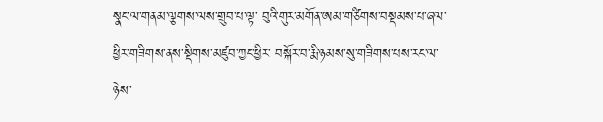སྣང་ལ་གནམ་ལྕགས་ལས་གྲུབ་པ་ལྟ་ བུའི་གུར་མགོན་ཨམ་གཙིགས་བསྡམས་པ་ཞལ་ཕྱིར་གཟིགས་ནས་སྡིགས་མཛུབ་ཀྱང་ཕྱིར་ བསྐོར་བ་རྨི་ཉམས་སུ་གཟིགས་པས་རང་ལ་ཉེས་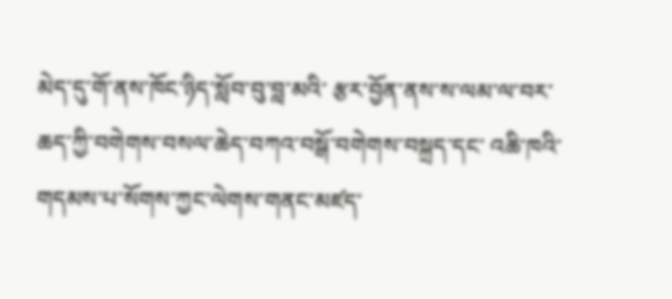མེད་དུ་གོ་ནས་ཁོང་ཉིད་སློབ་བུ་བླ་མའི་ རྩར་བྱོན་ནས་ས་ལམ་ལ་བར་ཆད་ཀྱི་བགེགས་བསལ་ཆེད་བཀའ་བསྒོ་བགེགས་བསྐྲད་དང་ འཆི་ཁའི་གདམས་པ་སོགས་ཀྱང་ལེགས་གནང་མཛད་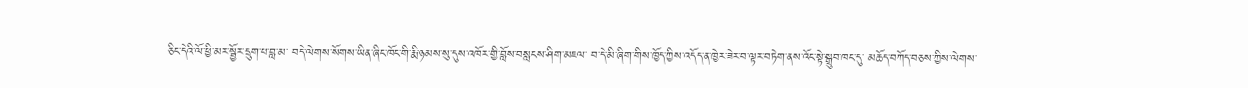ཅིང་དེའི་ལོ་ཕྱི་མར་སྦྱོར་དྲུག་པ་བླ་མ་ བདེ་ལེགས་སོགས་ཡིན་ཞིང་ཁོང་གི་རྨི་ཉམས་སུ་དུས་འཁོར་གྱི་བློས་བསླངས་ཤིག་མཇལ་ བ་དེ་མི་ཞིག་གིས་ཁྱོད་ཀྱིས་འདོད་ན་ཁྱེར་ཟེར་བ་ལྟར་བཏེག་ནས་འོང་སྟེ་སྒྲུབ་ཁང་དུ་ མཆོད་བཀོད་བཅས་ཀྱིས་ལེགས་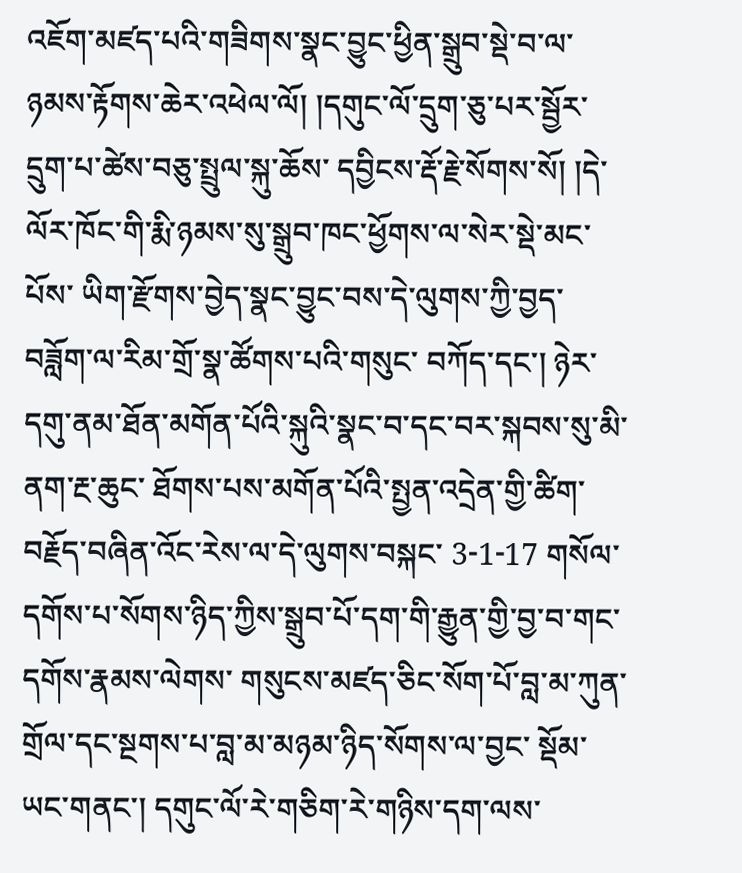འཇོག་མཛད་པའི་གཟིགས་སྣང་བྱུང་ཕྱིན་སྒྲུབ་སྡེ་བ་ལ་ ཉམས་རྟོགས་ཆེར་འཕེལ་ལོ། །དགུང་ལོ་དྲུག་ཅུ་པར་སྦྱོར་དྲུག་པ་ཚེས་བཅུ་སྤྲུལ་སྐུ་ཆོས་ དབྱིངས་རྡོ་རྗེ་སོགས་སོ། །དེ་ལོར་ཁོང་གི་རྨི་ཉམས་སུ་སྒྲུབ་ཁང་ཕྱོགས་ལ་སེར་སྡེ་མང་པོས་ ཡིག་རྫོགས་བྱེད་སྣང་བྱུང་བས་དེ་ལུགས་ཀྱི་བྱད་བཟློག་ལ་རིམ་གྲོ་སྣ་ཚོགས་པའི་གསུང་ བཀོད་དང་། ཉེར་དགུ་ནམ་ཐོན་མགོན་པོའི་སྐུའི་སྣང་བ་དང་བར་སྐབས་སུ་མི་ནག་རྔ་ཆུང་ ཐོགས་པས་མགོན་པོའི་སྤྱན་འདྲེན་གྱི་ཚིག་བརྗོད་བཞིན་འོང་རེས་ལ་དེ་ལུགས་བསྐང་ 3-1-17 གསོལ་དགོས་པ་སོགས་ཉིད་ཀྱིས་སྒྲུབ་པོ་དག་གི་རྒྱུན་གྱི་བྱ་བ་གང་དགོས་རྣམས་ལེགས་ གསུངས་མཛད་ཅིང་སོག་པོ་བླ་མ་ཀུན་གྲོལ་དང་སྔགས་པ་བླ་མ་མཉམ་ཉིད་སོགས་ལ་བྱང་ སྡོམ་ཡང་གནང་། དགུང་ལོ་རེ་གཅིག་རེ་གཉིས་དག་ལས་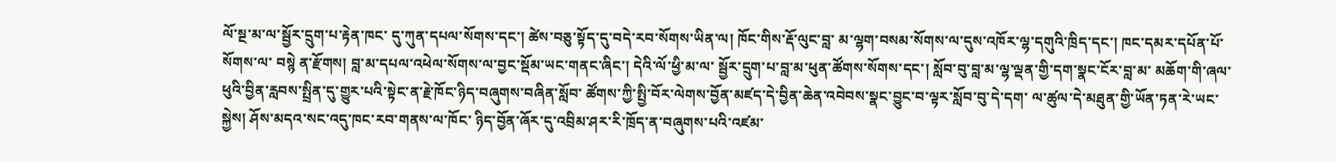ལོ་སྔ་མ་ལ་སྦྱོར་དྲུག་པ་རྟེན་ཁང་ དུ་ཀུན་དཔལ་སོགས་དང་། ཚེས་བཅུ་སྟོད་དུ་བདེ་རབ་སོགས་ཡིན་ལ། ཁོང་གིས་རྡོ་ལུང་བླ་ མ་ལྷག་བསམ་སོགས་ལ་དུས་འཁོར་ལྷ་དགུའི་ཁྲིད་དང་། ཁང་དམར་དཔོན་པོ་སོགས་ལ་ བསྙེ ན་རྫོགས། བླ་མ་དཔལ་འཕེལ་སོགས་ལ་བྱང་སྡོམ་ཡང་གནང་ཞིང་། དེའི་ལོ་ཕྱི་མ་ལ་ སྦྱོར་དྲུག་པ་བླ་མ་ཕུན་ཚོགས་སོགས་དང་། སློབ་བུ་བླ་མ་ལྷ་ལྡན་གྱི་དག་སྣང་ངོར་བླ་མ་ མཆོག་གི་ཞལ་ཕུའི་བྱིན་རླབས་སྤྲིན་དུ་གྱུར་པའི་སྟེང་ན་རྗེ་ཁོང་ཉིད་བཞུགས་བཞིན་སློབ་ ཚོགས་ཀྱི་སྤྱི་བོར་ལེགས་བྱོན་མཛད་དེ་བྱིན་ཆེན་འབེབས་སྣང་བྱུང་བ་ལྟར་སློབ་བུ་དེ་དག་ ལ་ཚུལ་དེ་མཐུན་གྱི་ཡོན་ཏན་རེ་ཡང་སྐྱེས། ཤོས་མདའ་སང་འདུ་ཁང་རབ་གནས་ལ་ཁོང་ ཉིད་བྱོན་ཞོར་དུ་འབྲིམ་ཤར་རི་ཁྲོད་ན་བཞུགས་པའི་འཛམ་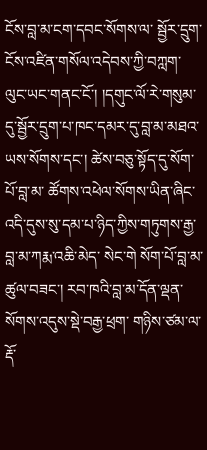ངོས་བླ་མ་ངག་དབང་སོགས་ལ་ སྦྱོར་དྲུག་ངོས་འཛིན་གསོལ་འདེབས་ཀྱི་བཀླག་ལུང་ཡང་གནང་ངོ་། །དགུང་ལོ་རེ་གསུམ་ དུ་སྦྱོར་དྲུག་པ་ཁང་དམར་དུ་བླ་མ་མཐའ་ཡས་སོགས་དང་། ཚེས་བཅུ་སྟོད་དུ་སོག་པོ་བླ་མ་ ཚོགས་འཕེལ་སོགས་ཡིན་ཞིང་འདི་དུས་སུ་དམ་པ་ཉིད་ཀྱིས་གཏུགས་རྒྱ་བླ་མ་ཀརྨ་འཆི་མེད་ སེང་གེ སོག་པོ་བླ་མ་ཚུལ་བཟང་། རབ་ཁའི་བླ་མ་དོན་ལྡན་སོགས་འདུས་སྡེ་བརྒྱ་ཕྲག་ གཉིས་ཙམ་ལ་རྡོ་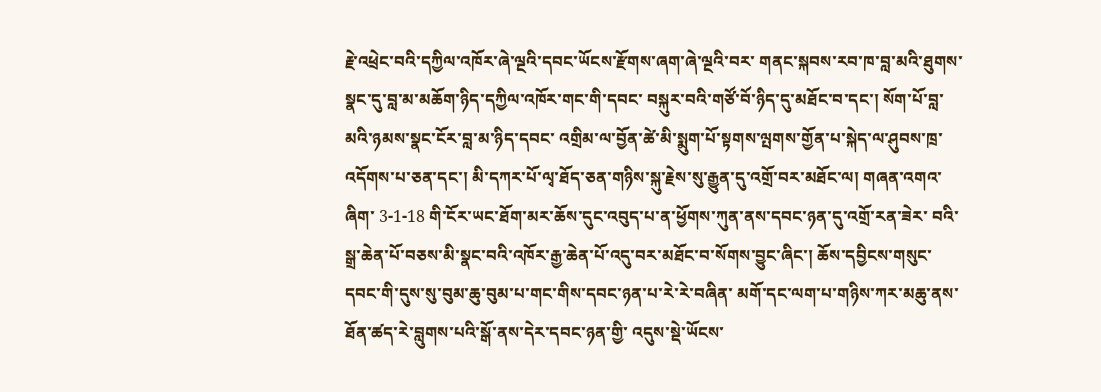རྗེ་འཕྲེང་བའི་དཀྱིལ་འཁོར་ཞེ་ལྔའི་དབང་ཡོངས་རྫོགས་ཞག་ཞེ་ལྔའི་བར་ གནང་སྐབས་རབ་ཁ་བླ་མའི་ཐུགས་སྣང་དུ་བླ་མ་མཆོག་ཉིད་དཀྱིལ་འཁོར་གང་གི་དབང་ བསྐུར་བའི་གཙོ་བོ་ཉིད་དུ་མཐོང་བ་དང་། སོག་པོ་བླ་མའི་ཉམས་སྣང་ངོར་བླ་མ་ཉིད་དབང་ འགྲིམ་ལ་བྱོན་ཚེ་མི་སྨུག་པོ་སྟགས་ལྤགས་གྱོན་པ་སྐེད་ལ་ཤུབས་ཁྲ་འདོགས་པ་ཅན་དང་། མི་དཀར་པོ་ལྭ་ཐོད་ཅན་གཉིས་སྐུ་རྗེས་སུ་རྒྱུན་དུ་འགྲོ་བར་མཐོང་ལ། གཞན་འགའ་ཞིག་ 3-1-18 གི་ངོར་ཡང་ཐོག་མར་ཆོས་དུང་འབུད་པ་ན་ཕྱོགས་ཀུན་ནས་དབང་ཉན་དུ་འགྲོ་རན་ཟེར་ བའི་སྒྲ་ཆེན་པོ་བཅས་མི་སྣང་བའི་འཁོར་རྒྱ་ཆེན་པོ་འདུ་བར་མཐོང་བ་སོགས་བྱུང་ཞིང་། ཆོས་དབྱིངས་གསུང་དབང་གི་དུས་སུ་བུམ་ཆུ་བུམ་པ་གང་གིས་དབང་ཉན་པ་རེ་རེ་བཞིན་ མགོ་དང་ལག་པ་གཉིས་ཀར་མཆུ་ནས་ཐོན་ཚད་རེ་བླུགས་པའི་སྒོ་ནས་དེར་དབང་ཉན་གྱི་ འདུས་སྡེ་ཡོངས་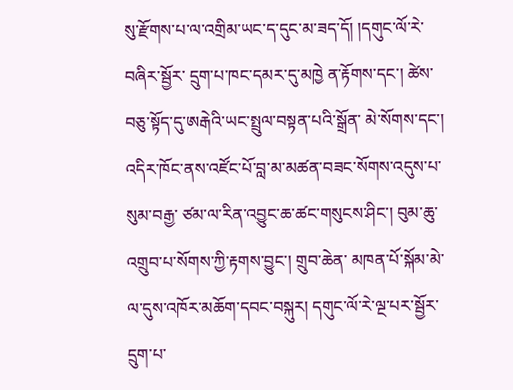སུ་རྫོགས་པ་ལ་འགྲིམ་ཡང་ད་དུང་མ་ཟད་དོ། །དགུང་ལོ་རེ་བཞིར་སྦྱོར་ དྲུག་པ་ཁང་དམར་དུ་མཁྱེ ན་རྟོགས་དང་། ཚེས་བཅུ་སྟོད་དུ་ཨརྒེའི་ཡང་སྤྲུལ་བསྟན་པའི་སྒྲོན་ མེ་སོགས་དང་། འདིར་ཁོང་ནས་འཛོང་པོ་བླ་མ་མཚན་བཟང་སོགས་འདུས་པ་སུམ་བརྒྱ་ ཙམ་ལ་རིན་འབྱུང་ཆ་ཚང་གསུངས་ཤིང་། བུམ་ཆུ་འགྲུབ་པ་སོགས་ཀྱི་རྟགས་བྱུང་། གྲུབ་ཆེན་ མཁན་པོ་སྐོམ་མེ་ལ་དུས་འཁོར་མཆོག་དབང་བསྐུར། དགུང་ལོ་རེ་ལྔ་པར་སྦྱོར་དྲུག་པ་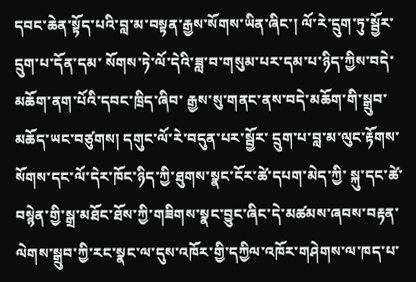དབང་ཆེན་སྟོད་པའི་བླ་མ་བསྟན་རྒྱས་སོགས་ཡིན་ཞིང་། ལོ་རེ་དྲུག་ཏུ་སྦྱོར་དྲུག་པ་དོན་དམ་ སོགས་ཏེ་ལོ་དེའི་ཟླ་བ་གསུམ་པར་དམ་པ་ཉིད་ཀྱིས་བདེ་མཆོག་ནག་པོའི་དབང་ཁྲིད་ཞིབ་ རྒྱས་སུ་གནང་ནས་བདེ་མཆོག་གི་སྒྲུབ་མཆོད་ཡང་བཙུགས། དགུང་ལོ་རེ་བདུན་པར་སྦྱོར་ དྲུག་པ་བླ་མ་ལུང་རྟོགས་སོགས་དང་ལོ་དེར་ཁོང་ཉིད་ཀྱི་ཐུགས་སྣང་ངོར་ཚེ་དཔག་མེད་ཀྱི་ སྐུ་དང་ཚེ་བསྙེན་གྱི་སྒྲ་མཐོང་ཐོས་ཀྱི་གཟིགས་སྣང་བྱུང་ཞིང་དེ་མཚམས་ཞབས་བརྟན་ ལེགས་སྒྲུབ་ཀྱི་རང་སྣང་ལ་དུས་འཁོར་གྱི་དཀྱིལ་འཁོར་གཤེགས་ལ་ཁད་པ་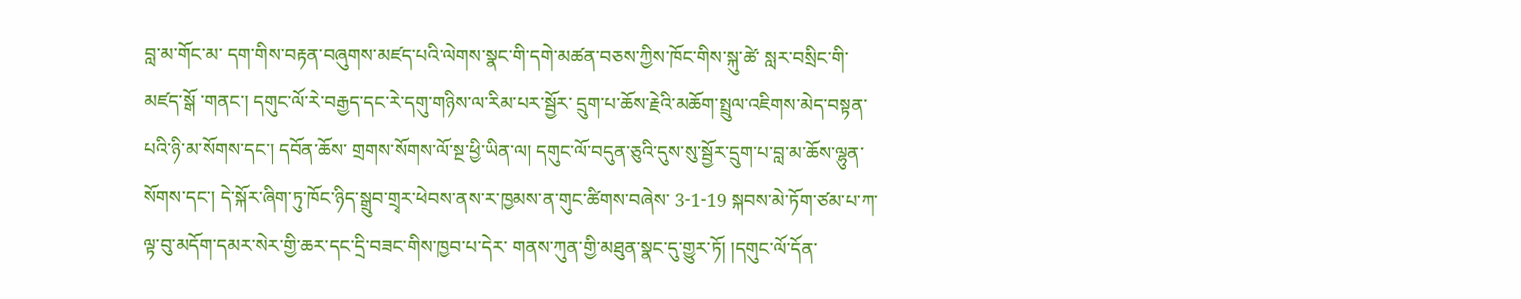བླ་མ་གོང་མ་ དག་གིས་བརྟན་བཞུགས་མཛད་པའི་ལེགས་སྣང་གི་དགེ་མཚན་བཅས་ཀྱིས་ཁོང་གིས་སྐུ་ཚེ་ སླར་བསྲིང་གི་མཛད་སྒོ ་གནང་། དགུང་ལོ་རེ་བརྒྱད་དང་རེ་དགུ་གཉིས་ལ་རིམ་པར་སྦྱོར་ དྲུག་པ་ཆོས་རྗེའི་མཆོག་སྤྲུལ་འཇིགས་མེད་བསྟན་པའི་ཉི་མ་སོགས་དང་། དབོན་ཆོས་ གྲགས་སོགས་ལོ་སྔ་ཕྱི་ཡིན་ལ། དགུང་ལོ་བདུན་ཅུའི་དུས་སུ་སྦྱོར་དྲུག་པ་བླ་མ་ཆོས་ལྷུན་ སོགས་དང་། དེ་སྐོར་ཞིག་ཏུ་ཁོང་ཉིད་སྒྲུབ་གྲྭར་ཕེབས་ནས་ར་ཁྱམས་ན་གུང་ཚིགས་བཞེས་ 3-1-19 སྐབས་མེ་ཏོག་ཙམ་པ་ཀ་ལྟ་བུ་མདོག་དམར་སེར་གྱི་ཆར་དང་དྲི་བཟང་གིས་ཁྱབ་པ་དེར་ གནས་ཀུན་གྱི་མཐུན་སྣང་དུ་གྱུར་ཏོ། །དགུང་ལོ་དོན་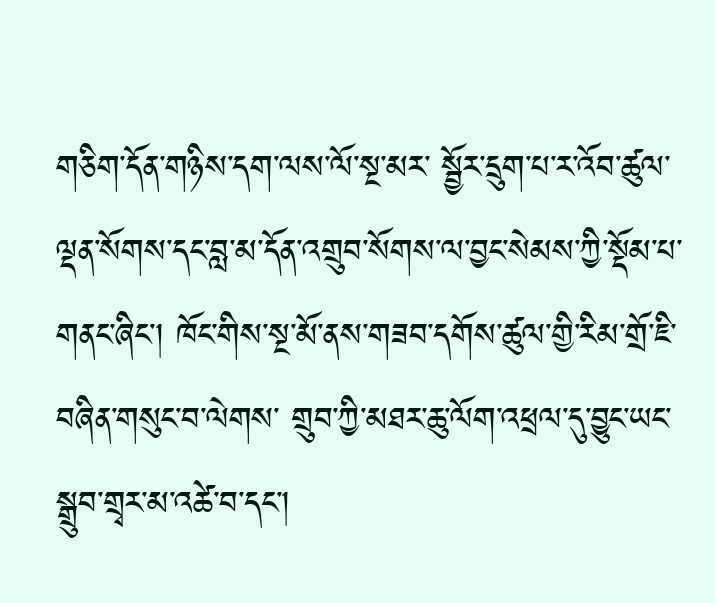གཅིག་དོན་གཉིས་དག་ལས་ལོ་སྔ་མར་ སྦྱོར་དྲུག་པ་ར་འོབ་ཚུལ་ལྡན་སོགས་དང་བླ་མ་དོན་འགྲུབ་སོགས་ལ་བྱང་སེམས་ཀྱི་སྡོམ་པ་ གནང་ཞིང་། ཁོང་གིས་སྔ་མོ་ནས་གཟབ་དགོས་ཚུལ་གྱི་རིམ་གྲོ་ཇི་བཞིན་གསུང་བ་ལེགས་ གྲུབ་ཀྱི་མཐར་ཆུ་ལོག་འཕྲལ་དུ་བྱུང་ཡང་སྒྲུབ་གྲྭར་མ་འཚེ་བ་དང་།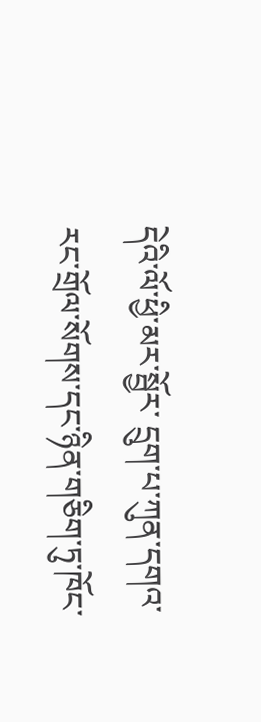དེའི་ལོ་ཕྱི་མར་སྦྱོར་ དྲུག་པ་ཀུན་དགའ་རང་གྲོལ་སོགས་དང་ཉིན་གཅིག་ཏུ་ཁོང་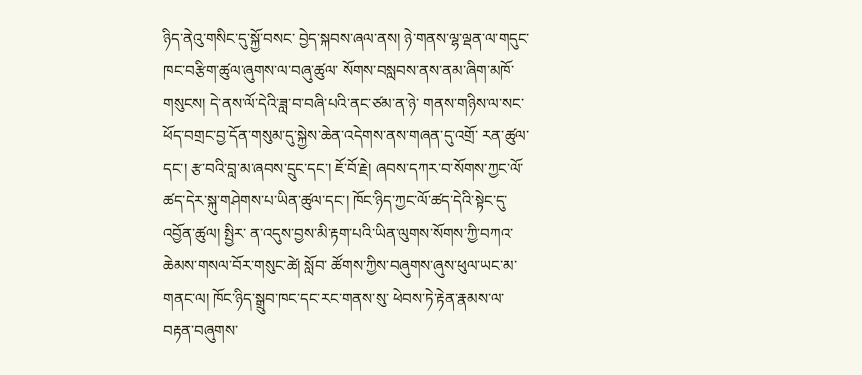ཉིད་ནེའུ་གསིང་དུ་སྐྱོ་བསང་ བྱེད་སྐབས་ཞལ་ནས། ཉེ་གནས་ལྷ་ལྡན་ལ་གདུང་ཁང་བརྩིག་ཚུལ་ཞུགས་ལ་བཞུ་ཚུལ་ སོགས་བསླབས་ནས་ནམ་ཞིག་མཁོ་གསུངས། དེ་ནས་ལོ་དེའི་ཟླ་བ་བཞི་པའི་ནང་ཙམ་ན་ཉེ་ གནས་གཉིས་ལ་སང་ཕོད་བགྲང་བྱ་དོན་གསུམ་དུ་སྐྱེས་ཆེན་འདེགས་ནས་གཞན་དུ་འགྲོ་ རན་ཚུལ་དང་། རྩ་བའི་བླ་མ་ཞབས་དྲུང་དང་། ཇོ་བོ་རྗེ། ཞབས་དཀར་བ་སོགས་ཀྱང་ལོ་ ཚད་དེར་སྐུ་གཤེགས་པ་ཡིན་ཚུལ་དང་། ཁོང་ཉིད་ཀྱང་ལོ་ཚད་དེའི་སྟེང་དུ་འབྱོན་ཚུལ། སྤྱིར་ ན་འདུས་བྱས་མི་རྟག་པའི་ཡིན་ལུགས་སོགས་ཀྱི་བཀའ་ཆེམས་གསལ་བོར་གསུང་ཚེ། སློབ་ ཚོགས་ཀྱིས་བཞུགས་ཞུས་ཕུལ་ཡང་མ་གནང་ལ། ཁོང་ཉིད་སྒྲུབ་ཁང་དང་རང་གནས་སུ་ ཕེབས་ཏེ་རྟེན་རྣམས་ལ་བརྟན་བཞུགས་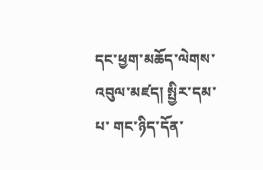དང་ཕྱག་མཆོད་ལེགས་འབུལ་མཛད། སྤྱིར་དམ་པ་ གང་ཉིད་དོན་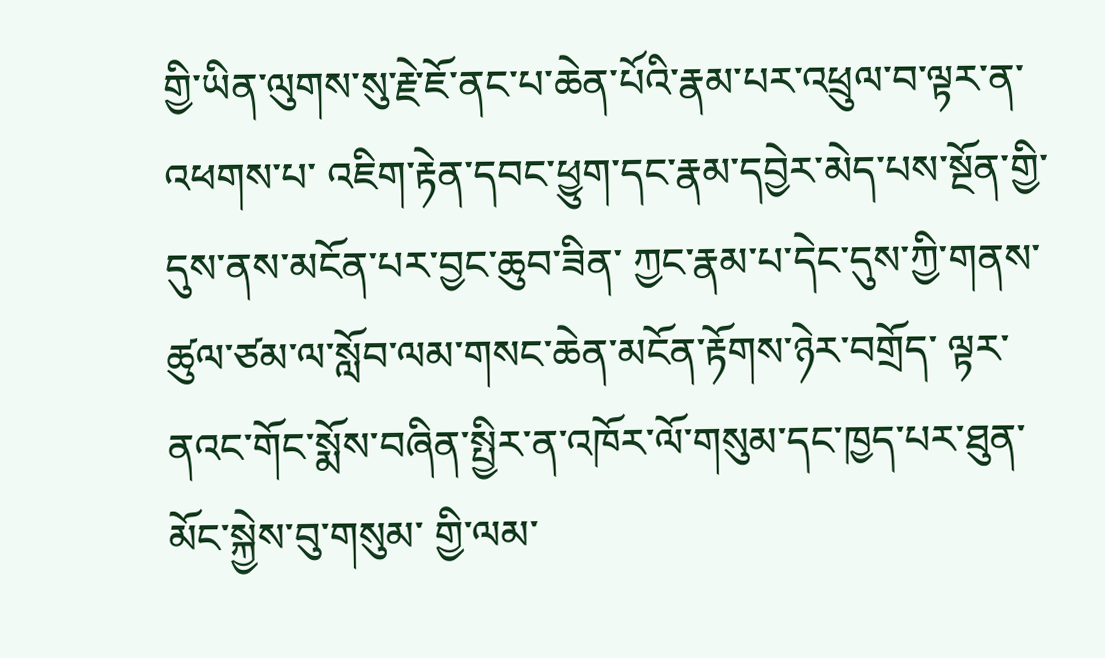གྱི་ཡིན་ལུགས་སུ་རྗེ་ཇོ་ནང་པ་ཆེན་པོའི་རྣམ་པར་འཕྲུལ་བ་ལྟར་ན་འཕགས་པ་ འཇིག་རྟེན་དབང་ཕྱུག་དང་རྣམ་དབྱེར་མེད་པས་སྔོན་གྱི་དུས་ནས་མངོན་པར་བྱང་ཆུབ་ཟིན་ ཀྱང་རྣམ་པ་དེང་དུས་ཀྱི་གནས་ཚུལ་ཙམ་ལ་སློབ་ལམ་གསང་ཆེན་མངོན་རྟོགས་ཉེར་བགྲོད་ ལྟར་ནའང་གོང་སྨོས་བཞིན་སྤྱིར་ན་འཁོར་ལོ་གསུམ་དང་ཁྱད་པར་ཐུན་མོང་སྐྱེས་བུ་གསུམ་ གྱི་ལམ་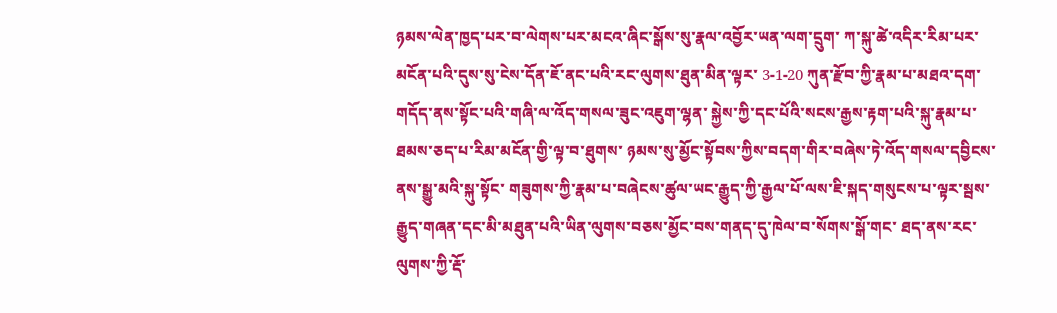ཉམས་ལེན་ཁྱད་པར་བ་ལེགས་པར་མངའ་ཞིང་སྒོས་སུ་རྣལ་འབྱོར་ཡན་ལག་དྲུག་ ཀ་སྐུ་ཚེ་འདིར་རིམ་པར་མངོན་པའི་དུས་སུ་ངེས་དོན་ཇོ་ནང་པའི་རང་ལུགས་ཐུན་མིན་ལྟར་ 3-1-20 ཀུན་རྫོབ་ཀྱི་རྣམ་པ་མཐའ་དག་གདོད་ནས་སྟོང་པའི་གཞི་ལ་འོད་གསལ་ཟུང་འཇུག་ལྷན་ སྐྱེས་ཀྱི་དང་པོའི་སངས་རྒྱས་རྟག་པའི་སྐུ་རྣམ་པ་ཐམས་ཅད་པ་རིམ་མངོན་གྱི་ལྟ་བ་ཐུགས་ ཉམས་སུ་མྱོང་སྟོབས་ཀྱིས་བདག་གིར་བཞེས་ཏེ་འོད་གསལ་དབྱིངས་ནས་སྒྱུ་མའི་སྐུ་སྟོང་ གཟུགས་ཀྱི་རྣམ་པ་བཞེངས་ཚུལ་ཡང་རྒྱུད་ཀྱི་རྒྱལ་པོ་ལས་ཇི་སྐད་གསུངས་པ་ལྟར་སྦས་ རྒྱུད་གཞན་དང་མི་མཐུན་པའི་ཡིན་ལུགས་བཅས་མྱོང་བས་གནད་དུ་ཁེལ་བ་སོགས་སྒོ་གང་ ཐད་ནས་རང་ལུགས་ཀྱི་རྡོ་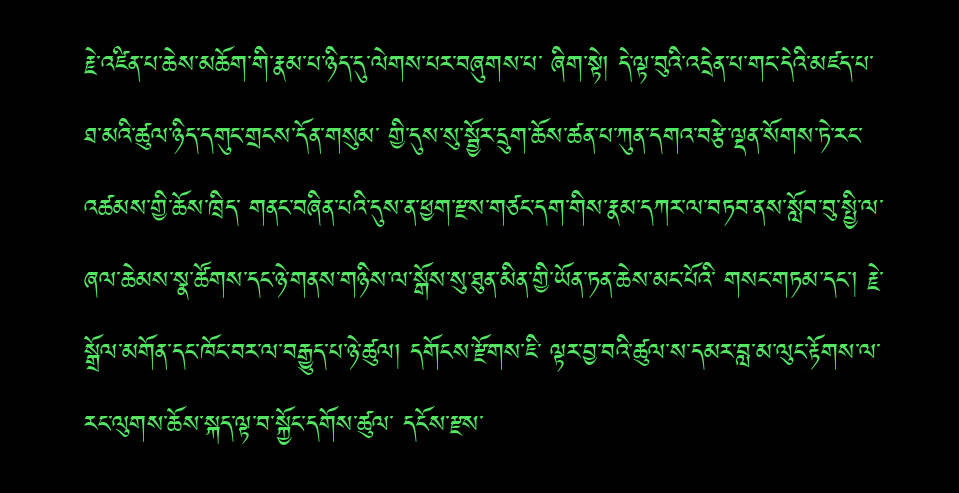རྗེ་འཛིན་པ་ཆེས་མཆོག་གི་རྣམ་པ་ཉིད་དུ་ལེགས་པར་བཞུགས་པ་ ཞིག་སྟེ། དེ་ལྟ་བུའི་འདྲེན་པ་གང་དེའི་མཛད་པ་ཐ་མའི་ཚུལ་ཉིད་དགུང་གྲངས་དོན་གསུམ་ གྱི་དུས་སུ་སྦྱོར་དྲུག་ཆོས་ཚན་པ་ཀུན་དགའ་བརྩེ་ལྡན་སོགས་ཏེ་རང་འཚམས་གྱི་ཆོས་ཁྲིད་ གནང་བཞིན་པའི་དུས་ན་ཕྱག་རྫས་གཙང་དག་གིས་རྣམ་དཀར་ལ་བཏབ་ནས་སློབ་བུ་སྤྱི་ལ་ ཞལ་ཆེམས་སྣ་ཚོགས་དང་ཉེ་གནས་གཉིས་ལ་སྒོས་སུ་ཐུན་མིན་གྱི་ཡོན་ཏན་ཆེས་མང་པོའི་ གསང་གཏམ་དང་། རྗེ་སྒྲོལ་མགོན་དང་ཁོང་བར་ལ་བརྒྱུད་པ་ཉེ་ཚུལ། དགོངས་རྫོགས་ཇི་ ལྟར་བྱ་བའི་ཚུལ་ས་དམར་བླ་མ་ལུང་རྟོགས་ལ་རང་ལུགས་ཆོས་སྐད་ལྟ་བ་སྐྱོང་དགོས་ཚུལ་ དངོས་རྫས་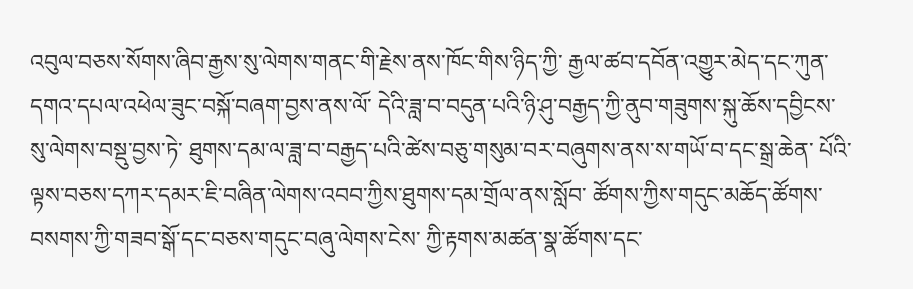འབུལ་བཅས་སོགས་ཞིབ་རྒྱས་སུ་ལེགས་གནང་གི་རྗེས་ནས་ཁོང་གིས་ཉིད་ཀྱི་ རྒྱལ་ཚབ་དབོན་འགྱུར་མེད་དང་ཀུན་དགའ་དཔལ་འཕེལ་ཟུང་བསྐོ་བཞག་བྱས་ནས་ལོ་ དེའི་ཟླ་བ་བདུན་པའི་ཉི་ཤུ་བརྒྱད་ཀྱི་ནུབ་གཟུགས་སྐུ་ཆོས་དབྱིངས་སུ་ལེགས་བསྡུ་བྱས་ཏེ་ ཐུགས་དམ་ལ་ཟླ་བ་བརྒྱད་པའི་ཚེས་བཅུ་གསུམ་བར་བཞུགས་ནས་ས་གཡོ་བ་དང་སྒྲ་ཆེན་ པོའི་ལྟས་བཅས་དཀར་དམར་ཇི་བཞིན་ལེགས་འབབ་ཀྱིས་ཐུགས་དམ་གྲོལ་ནས་སློབ་ ཚོགས་ཀྱིས་གདུང་མཆོད་ཚོགས་བསགས་ཀྱི་གཟབ་སྒོ་དང་བཅས་གདུང་བཞུ་ལེགས་ངེས་ ཀྱི་རྟགས་མཚན་སྣ་ཚོགས་དང་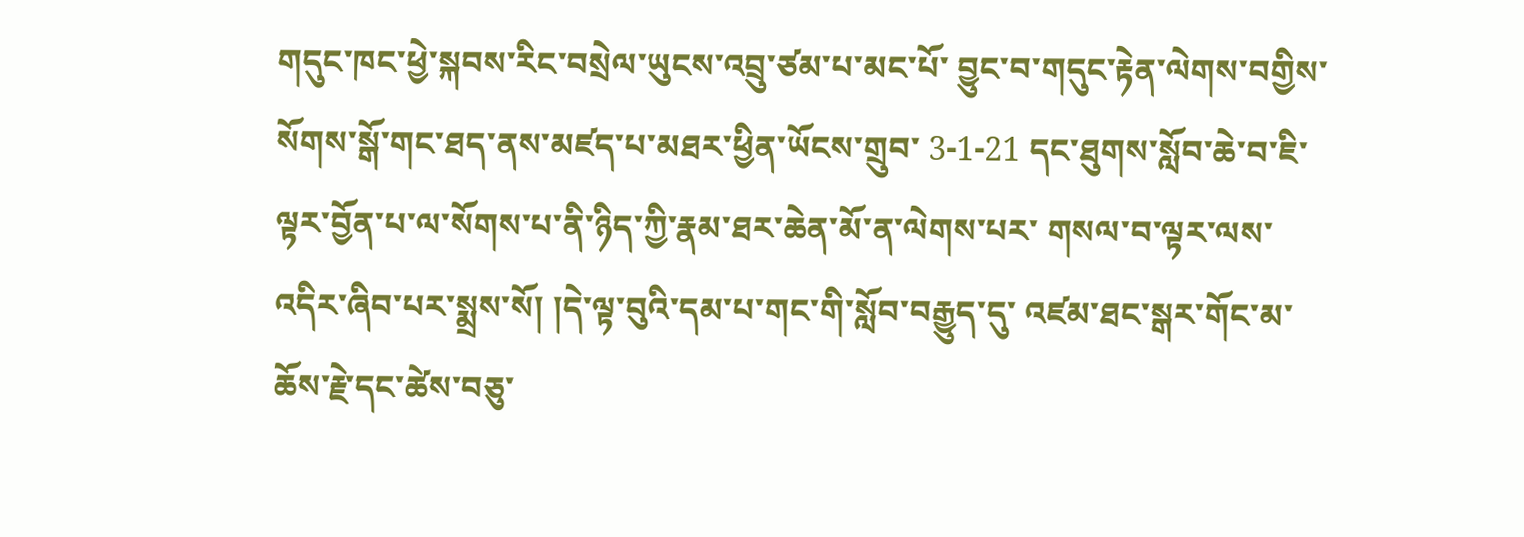གདུང་ཁང་ཕྱེ་སྐབས་རིང་བསྲེལ་ཡུངས་འབྲུ་ཙམ་པ་མང་པོ་ བྱུང་བ་གདུང་རྟེན་ལེགས་བགྱིས་སོགས་སྒོ་གང་ཐད་ནས་མཛད་པ་མཐར་ཕྱིན་ཡོངས་གྲུབ་ 3-1-21 དང་ཐུགས་སློབ་ཆེ་བ་ཇི་ལྟར་བྱོན་པ་ལ་སོགས་པ་ནི་ཉིད་ཀྱི་རྣམ་ཐར་ཆེན་མོ་ན་ལེགས་པར་ གསལ་བ་ལྟར་ལས་འདིར་ཞིབ་པར་སྨྲས་སོ། །དེ་ལྟ་བུའི་དམ་པ་གང་གི་སློབ་བརྒྱུད་དུ་ འཛམ་ཐང་སྒར་གོང་མ་ཆོས་རྗེ་དང་ཚེས་བཅུ་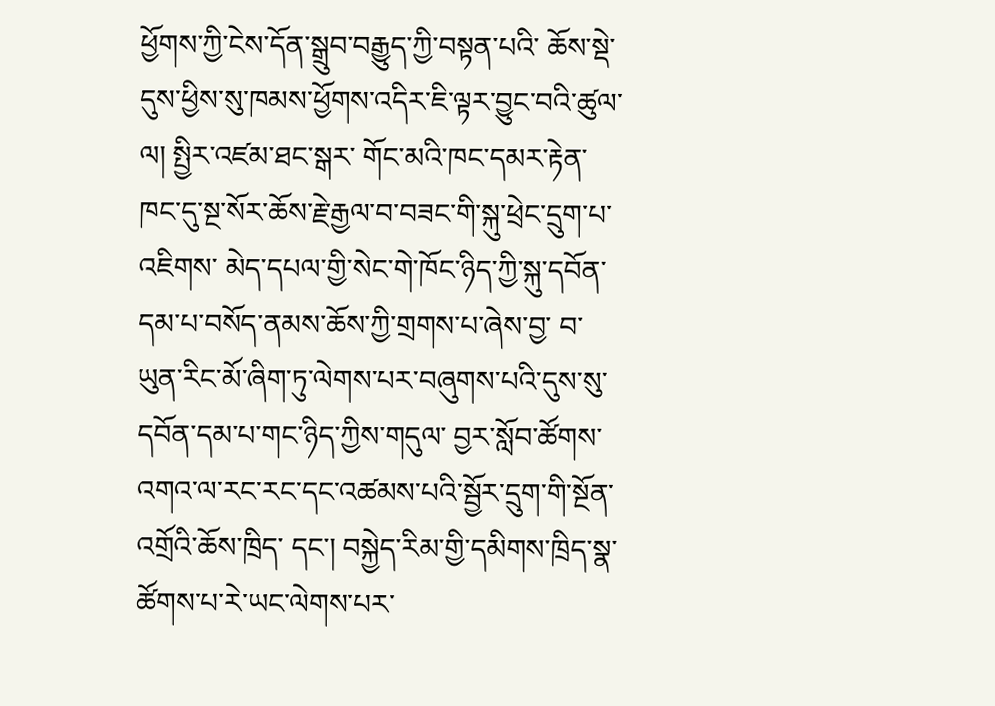ཕྱོགས་ཀྱི་ངེས་དོན་སྒྲུབ་བརྒྱུད་ཀྱི་བསྟན་པའི་ ཆོས་སྡེ་དུས་ཕྱིས་སུ་ཁམས་ཕྱོགས་འདིར་ཇི་ལྟར་བྱུང་བའི་ཚུལ་ལ། སྤྱིར་འཛམ་ཐང་སྒར་ གོང་མའི་ཁང་དམར་རྟེན་ཁང་དུ་སྔ་སོར་ཆོས་རྗེ་རྒྱལ་བ་བཟང་གི་སྐུ་ཕྲེང་དྲུག་པ་འཇིགས་ མེད་དཔལ་གྱི་སེང་གེ་ཁོང་ཉིད་ཀྱི་སྐུ་དབོན་དམ་པ་བསོད་ནམས་ཆོས་ཀྱི་གྲགས་པ་ཞེས་བྱ་ བ་ཡུན་རིང་མོ་ཞིག་ཏུ་ལེགས་པར་བཞུགས་པའི་དུས་སུ་དབོན་དམ་པ་གང་ཉིད་ཀྱིས་གདུལ་ བྱར་སློབ་ཚོགས་འགའ་ལ་རང་རང་དང་འཚམས་པའི་སྦྱོར་དྲུག་གི་སྔོན་འགྲོའི་ཆོས་ཁྲིད་ དང་། བསྐྱེད་རིམ་གྱི་དམིགས་ཁྲིད་སྣ་ཚོགས་པ་རེ་ཡང་ལེགས་པར་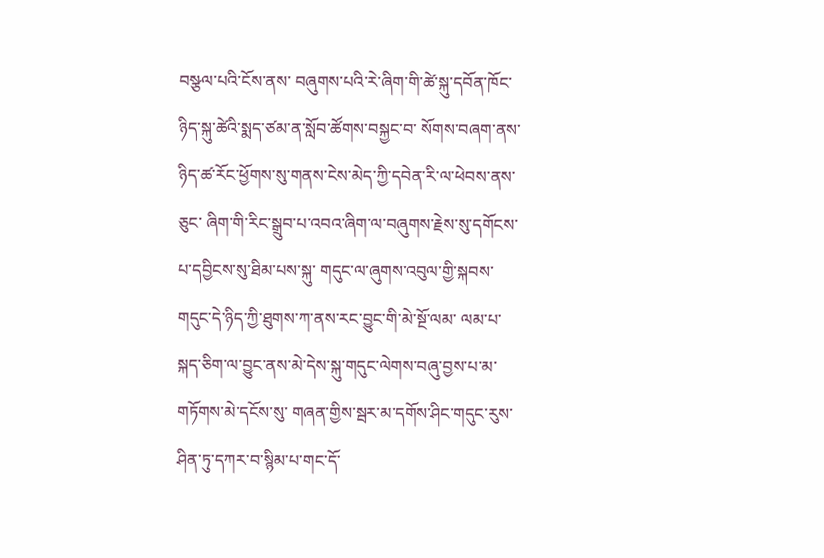བསྩལ་པའི་ངོས་ནས་ བཞུགས་པའི་རེ་ཞིག་གི་ཚེ་སྐུ་དབོན་ཁོང་ཉིད་སྐུ་ཚེའི་སྨད་ཙམ་ན་སློབ་ཚོགས་བསྐྱང་བ་ སོགས་བཞག་ནས་ཉིད་ཚ་རོང་ཕྱོགས་སུ་གནས་ངེས་མེད་ཀྱི་དབེན་རི་ལ་ཕེབས་ནས་ཅུང་ ཞིག་གི་རིང་སྒྲུབ་པ་འབའ་ཞིག་ལ་བཞུགས་རྗེས་སུ་དགོངས་པ་དབྱིངས་སུ་ཐིམ་པས་སྐུ་ གདུང་ལ་ཞུགས་འབུལ་གྱི་སྐབས་གདུང་དེ་ཉིད་ཀྱི་ཐུགས་ཀ་ནས་རང་བྱུང་གི་མེ་སྔོ་ལམ་ ལམ་པ་སྐད་ཅིག་ལ་བྱུང་ནས་མེ་དེས་སྐུ་གདུང་ལེགས་བཞུ་བྱས་པ་མ་གཏོགས་མེ་དངོས་སུ་ གཞན་གྱིས་སྦར་མ་དགོས་ཤིང་གདུང་རུས་ཤིན་ཏུ་དཀར་བ་སྙིམ་པ་གང་དོ་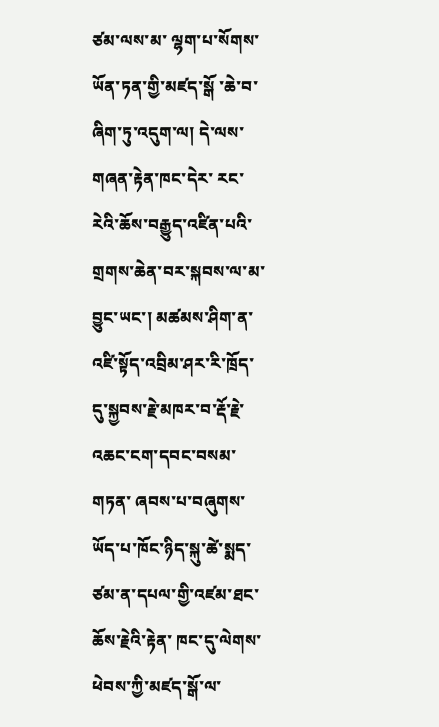ཙམ་ལས་མ་ ལྷག་པ་སོགས་ཡོན་ཏན་གྱི་མཛད་སྒོ ་ཆེ་བ་ཞིག་ཏུ་འདུག་ལ། དེ་ལས་གཞན་རྟེན་ཁང་དེར་ རང་རེའི་ཆོས་བརྒྱུད་འཛིན་པའི་གྲགས་ཆེན་བར་སྐབས་ལ་མ་བྱུང་ཡང་། མཚམས་ཤིག་ན་ འཛི་སྟོད་འབྲིམ་ཤར་རི་ཁྲོད་དུ་སྐྱབས་རྗེ་མཁར་བ་རྡོ་རྗེ་འཆང་ངག་དབང་བསམ་གཏན་ ཞབས་པ་བཞུགས་ཡོད་པ་ཁོང་ཉིད་སྐུ་ཚེ་སྨད་ཙམ་ན་དཔལ་གྱི་འཛམ་ཐང་ཆོས་རྗེའི་རྟེན་ ཁང་དུ་ལེགས་ཕེབས་ཀྱི་མཛད་སྒོ་ལ་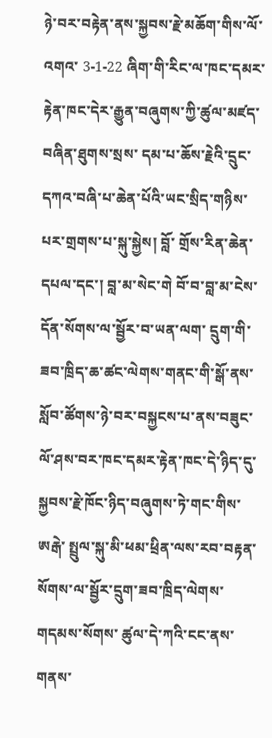ཉེ་བར་བརྟེན་ནས་སྐྱབས་རྗེ་མཆོག་གིས་ལོ་འགའ་ 3-1-22 ཞིག་གི་རིང་ལ་ཁང་དམར་རྟེན་ཁང་དེར་རྒྱུན་བཞུགས་ཀྱི་ཚུལ་མཛད་བཞིན་ཐུགས་སྲས་ དམ་པ་ཆོས་རྗེའི་དྲུང་དཀའ་བཞི་པ་ཆེན་པོའི་ཡང་སྲིད་གཉིས་པར་གྲགས་པ་སྐུ་སྐྱེས། བློ་ གྲོས་རིན་ཆེན་དཔལ་དང་། བླ་མ་སེང་གེ བོ་བ་བླ་མ་ངེས་དོན་སོགས་ལ་སྦྱོར་བ་ཡན་ལག་ དྲུག་གི་ཟབ་ཁྲིད་ཆ་ཚང་ལེགས་གནང་གི་སྒོ་ནས་སློབ་ཚོགས་ཉེ་བར་བསྐྱངས་པ་ནས་བཟུང་ ལོ་ཤས་བར་ཁང་དམར་རྟེན་ཁང་དེ་ཉིད་དུ་སྐྱབས་རྗེ་ཁོང་ཉིད་བཞུགས་ཏེ་གང་གིས་ཨརྒེ་ སྤྲུལ་སྐུ་མི་ཕམ་ཕྲིན་ལས་རབ་བརྟན་སོགས་ལ་སྦྱོར་དྲུག་ཟབ་ཁྲིད་ལེགས་གདམས་སོགས་ ཚུལ་དེ་ཀའི་ངང་ནས་གནས་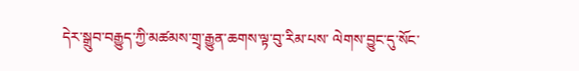དེར་སྒྲུབ་བརྒྱུད་ཀྱི་མཚམས་གྲྭ་རྒྱུན་ཆགས་ལྟ་བུ་རིམ་པས་ ལེགས་བྱུང་དུ་སོང་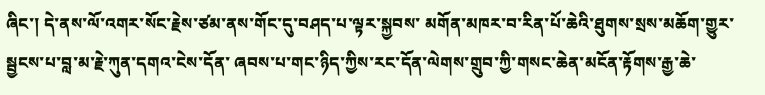ཞིང་། དེ་ནས་ལོ་འགར་སོང་རྗེས་ཙམ་ནས་གོང་དུ་བཤད་པ་ལྟར་སྐྱབས་ མགོན་མཁར་བ་རིན་པོ་ཆེའི་ཐུགས་སྲས་མཆོག་གྱུར་སྦྱངས་པ་བླ་མ་རྗེ་ཀུན་དགའ་ངེས་དོན་ ཞབས་པ་གང་ཉིད་ཀྱིས་རང་དོན་ལེགས་གྲུབ་ཀྱི་གསང་ཆེན་མངོན་རྟོགས་རྒྱ་ཆེ་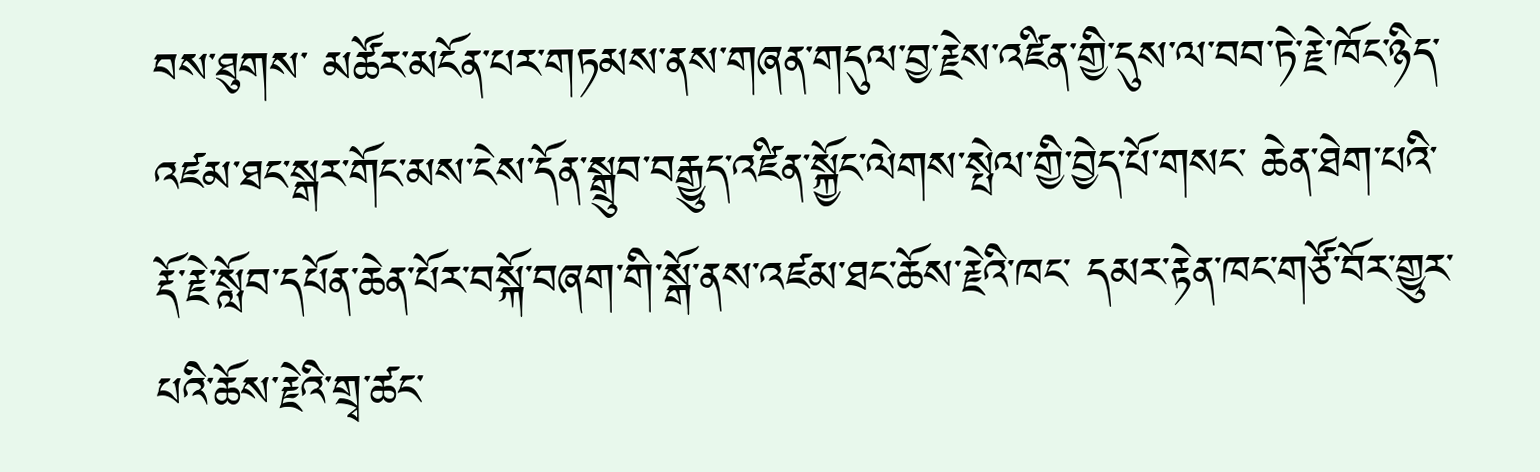བས་ཐུགས་ མཚོར་མངོན་པར་གཏམས་ནས་གཞན་གདུལ་བྱ་རྗེས་འཛིན་གྱི་དུས་ལ་བབ་ཏེ་རྗེ་ཁོང་ཉིད་ འཛམ་ཐང་སྒར་གོང་མས་ངེས་དོན་སྒྲུབ་བརྒྱུད་འཛིན་སྐྱོང་ལེགས་སྤེལ་གྱི་བྱེད་པོ་གསང་ ཆེན་ཐེག་པའི་རྡོ་རྗེ་སློབ་དཔོན་ཆེན་པོར་བསྐོ་བཞག་གི་སྒོ་ནས་འཛམ་ཐང་ཆོས་རྗེའི་ཁང་ དམར་རྟེན་ཁང་གཙོ་བོར་གྱུར་པའི་ཆོས་རྗེའི་གྲྭ་ཚང་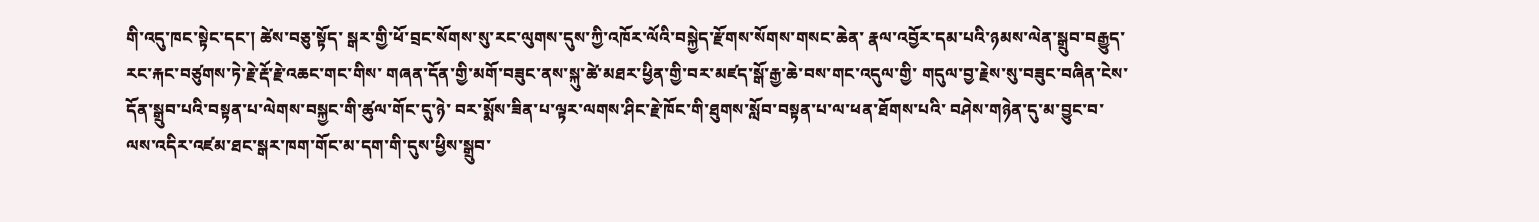གི་འདུ་ཁང་སྟེང་དང་། ཚེས་བཅུ་སྟོད་ སྒར་གྱི་ཕོ་བྲང་སོགས་སུ་རང་ལུགས་དུས་ཀྱི་འཁོར་ལོའི་བསྐྱེད་རྫོགས་སོགས་གསང་ཆེན་ རྣལ་འབྱོར་དམ་པའི་ཉམས་ལེན་སྒྲུབ་བརྒྱུད་རང་རྐང་བཙུགས་ཏེ་རྗེ་རྡོ་རྗེ་འཆང་གང་གིས་ གཞན་དོན་གྱི་མགོ་བཟུང་ནས་སྐུ་ཚེ་མཐར་ཕྱིན་གྱི་བར་མཛད་སྒོ་རྒྱ་ཆེ་བས་གང་འདུལ་གྱི་ གདུལ་བྱ་རྗེས་སུ་བཟུང་བཞིན་ངེས་དོན་སྒྲུབ་པའི་བསྟན་པ་ལེགས་བསྐྱང་གི་ཚུལ་གོང་དུ་ཉེ་ བར་སྨོས་ཟིན་པ་ལྟར་ལགས་ཤིང་རྗེ་ཁོང་གི་ཐུགས་སློབ་བསྟན་པ་ལ་ཕན་ཐོགས་པའི་ བཤེས་གཉེན་དུ་མ་བྱུང་བ་ལས་འདིར་འཛམ་ཐང་སྒར་ཁག་གོང་མ་དག་གི་དུས་ཕྱིས་སྒྲུབ་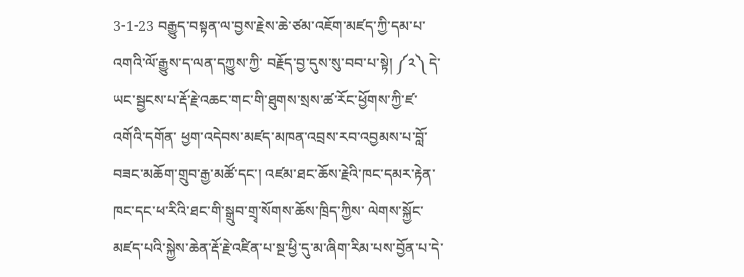3-1-23 བརྒྱུད་བསྟན་ལ་བྱས་རྗེས་ཆེ་ཙམ་འཇོག་མཛད་ཀྱི་དམ་པ་འགའི་ལོ་རྒྱུས་ད་ལན་དཀྱུས་ཀྱི་ བརྗོད་བྱ་དུས་སུ་བབ་པ་སྟེ། ༼༢༽ དེ་ཡང་སྦྱངས་པ་རྡོ་རྗེ་འཆང་གང་གི་ཐུགས་སྲས་ཚ་རོང་ཕྱོགས་ཀྱི་ཛ་འགོའི་དགོན་ ཕྱག་འདེབས་མཛད་མཁན་འབྲས་རབ་འབྱམས་པ་བློ་བཟང་མཆོག་གྲུབ་རྒྱ་མཚོ་དང་། འཛམ་ཐང་ཆོས་རྗེའི་ཁང་དམར་རྟེན་ཁང་དང་ཕ་རིའི་ཐང་གི་སྒྲུབ་གྲྭ་སོགས་ཆོས་ཁྲིད་ཀྱིས་ ལེགས་སྐྱོང་མཛད་པའི་སྐྱེས་ཆེན་རྡོ་རྗེ་འཛིན་པ་སྔ་ཕྱི་དུ་མ་ཞིག་རིམ་པས་བྱོན་པ་དེ་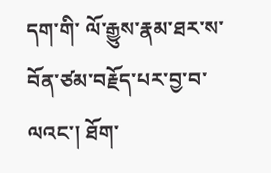དག་གི་ ལོ་རྒྱུས་རྣམ་ཐར་ས་བོན་ཙམ་བརྗོད་པར་བྱ་བ་ལའང་། ཐོག་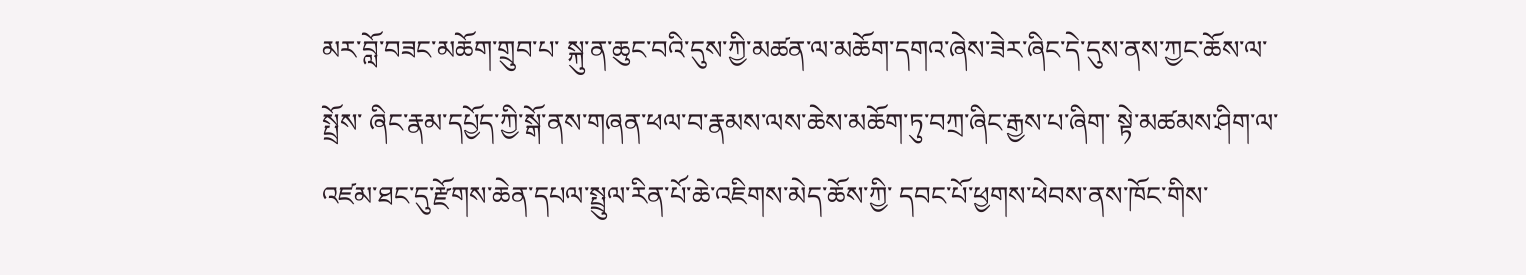མར་བློ་བཟང་མཆོག་གྲུབ་པ་ སྐུ་ན་ཆུང་བའི་དུས་ཀྱི་མཚན་ལ་མཆོག་དགའ་ཞེས་ཟེར་ཞིང་དེ་དུས་ནས་ཀྱང་ཆོས་ལ་སྤྲོས་ ཞིང་རྣམ་དཔྱོད་ཀྱི་སྒོ་ནས་གཞན་ཕལ་བ་རྣམས་ལས་ཆེས་མཆོག་ཏུ་བཀྲ་ཞིང་རྒྱས་པ་ཞིག་ སྟེ་མཚམས་ཤིག་ལ་འཛམ་ཐང་དུ་རྫོགས་ཆེན་དཔལ་སྤྲུལ་རིན་པོ་ཆེ་འཇིགས་མེད་ཆོས་ཀྱི་ དབང་པོ་ཕྱགས་ཕེབས་ནས་ཁོང་གིས་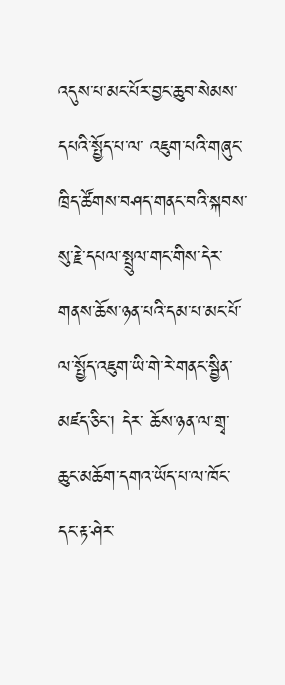འདུས་པ་མང་པོར་བྱང་ཆུབ་སེམས་དཔའི་སྤྱོད་པ་ལ་ འཇུག་པའི་གཞུང་ཁྲིད་ཚོགས་བཤད་གནང་བའི་སྐབས་སུ་རྗེ་དཔལ་སྤྲུལ་གང་གིས་དེར་ གནས་ཆོས་ཉན་པའི་དམ་པ་མང་པོ་ལ་སྤྱོད་འཇུག་ཡི་གེ་རེ་གནང་སྦྱིན་མཛད་ཅིང་། དེར་ ཆོས་ཉན་ལ་གྲྭ་ཆུང་མཆོག་དགའ་ཡོད་པ་ལ་ཁོང་དང་རྟ་ཤེར་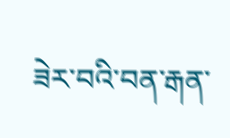ཟེར་བའི་བན་རྒན་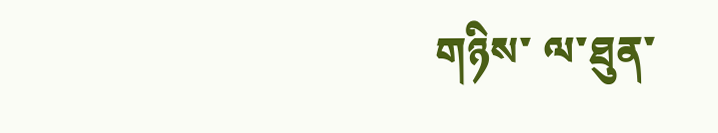གཉིས་ ལ་ཐུན་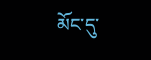མོང་དུ་